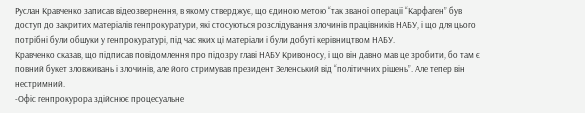Руслан Кравченко записав відеозвернення, в якому стверджує, що єдиною метою “так званої операції “Карфаген” був доступ до закритих матеріалів генпрокуратури, які стосуються розслідування злочинів працівників НАБУ, і що для цього потрібні були обшуки у генпрокуратурі, під час яких ці матеріали і були добуті керівництвом НАБУ.
Кравченко сказав, що підписав повідомлення про підозру главі НАБУ Кривоносу, і що він давно мав це зробити, бо там є повний букет зловживань і злочинів, але його стримував президент Зеленський від “політичних рішень”. Але тепер він нестримний.
-Офіс генпрокурора здійснює процесуальне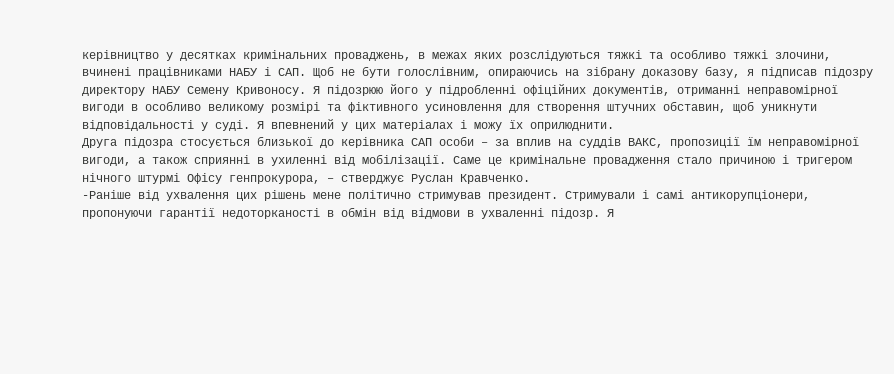керівництво у десятках кримінальних проваджень, в межах яких розслідуються тяжкі та особливо тяжкі злочини, вчинені працівниками НАБУ і САП. Щоб не бути голослівним, опираючись на зібрану доказову базу, я підписав підозру директору НАБУ Семену Кривоносу. Я підозрюю його у підробленні офіційних документів, отриманні неправомірної вигоди в особливо великому розмірі та фіктивного усиновлення для створення штучних обставин, щоб уникнути відповідальності у суді. Я впевнений у цих матеріалах і можу їх оприлюднити.
Друга підозра стосується близької до керівника САП особи – за вплив на суддів ВАКС, пропозиції їм неправомірної вигоди, а також сприянні в ухиленні від мобілізації. Саме це кримінальне провадження стало причиною і тригером нічного штурмі Офісу генпрокурора, – стверджує Руслан Кравченко.
-Раніше від ухвалення цих рішень мене політично стримував президент. Стримували і самі антикорупціонери, пропонуючи гарантії недоторканості в обмін від відмови в ухваленні підозр. Я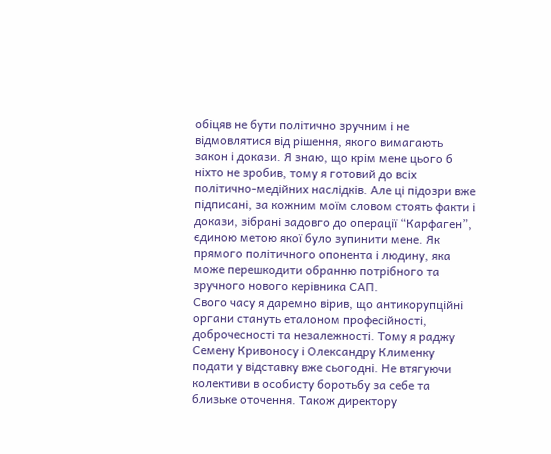обіцяв не бути політично зручним і не відмовлятися від рішення, якого вимагають закон і докази. Я знаю, що крім мене цього б ніхто не зробив, тому я готовий до всіх політично-медійних наслідків. Але ці підозри вже підписані, за кожним моїм словом стоять факти і докази, зібрані задовго до операції “Карфаген”, єдиною метою якої було зупинити мене. Як прямого політичного опонента і людину, яка може перешкодити обранню потрібного та зручного нового керівника САП.
Свого часу я даремно вірив, що антикорупційні органи стануть еталоном професійності, доброчесності та незалежності. Тому я раджу Семену Кривоносу і Олександру Клименку подати у відставку вже сьогодні. Не втягуючи колективи в особисту боротьбу за себе та близьке оточення. Також директору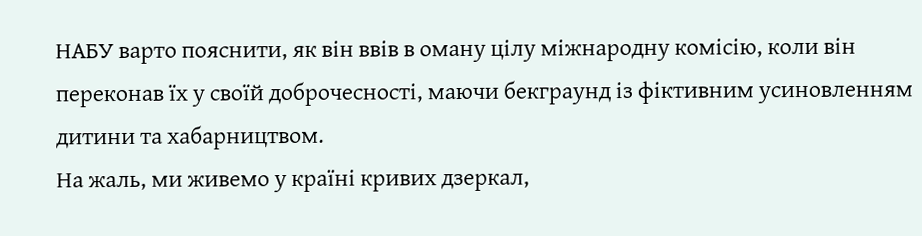НАБУ варто пояснити, як він ввів в оману цілу міжнародну комісію, коли він переконав їх у своїй доброчесності, маючи бекграунд із фіктивним усиновленням дитини та хабарництвом.
На жаль, ми живемо у країні кривих дзеркал,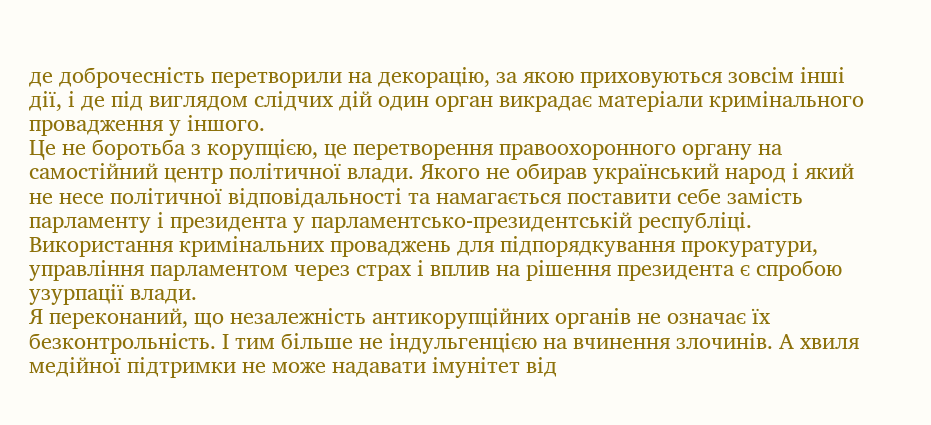де доброчесність перетворили на декорацію, за якою приховуються зовсім інші дії, і де під виглядом слідчих дій один орган викрадає матеріали кримінального провадження у іншого.
Це не боротьба з корупцією, це перетворення правоохоронного органу на самостійний центр політичної влади. Якого не обирав український народ і який не несе політичної відповідальності та намагається поставити себе замість парламенту і президента у парламентсько-президентській республіці.
Використання кримінальних проваджень для підпорядкування прокуратури, управління парламентом через страх і вплив на рішення президента є спробою узурпації влади.
Я переконаний, що незалежність антикорупційних органів не означає їх безконтрольність. І тим більше не індульгенцією на вчинення злочинів. А хвиля медійної підтримки не може надавати імунітет від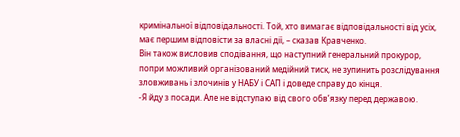кримінальної відповідальності. Той, хто вимагає відповідальності від усіх, має першим відповісти за власні дії, – сказав Кравченко.
Він також висловив сподівання, що наступний генеральний прокурор, попри можливий організований медійний тиск, не зупинить розслідування зловживань і злочинів у НАБУ і САП і доведе справу до кінця.
-Я йду з посади. Але не відступаю від свого обв’язку перед державою.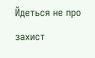Йдеться не про захист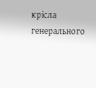крісла генерального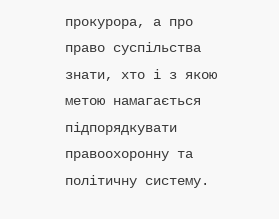прокурора, а про право суспільства знати, хто і з якою метою намагається підпорядкувати правоохоронну та політичну систему.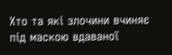Хто та які злочини вчиняє під маскою вдаваної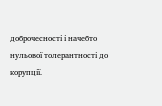доброчесності і начебто нульової толерантності до корупції.